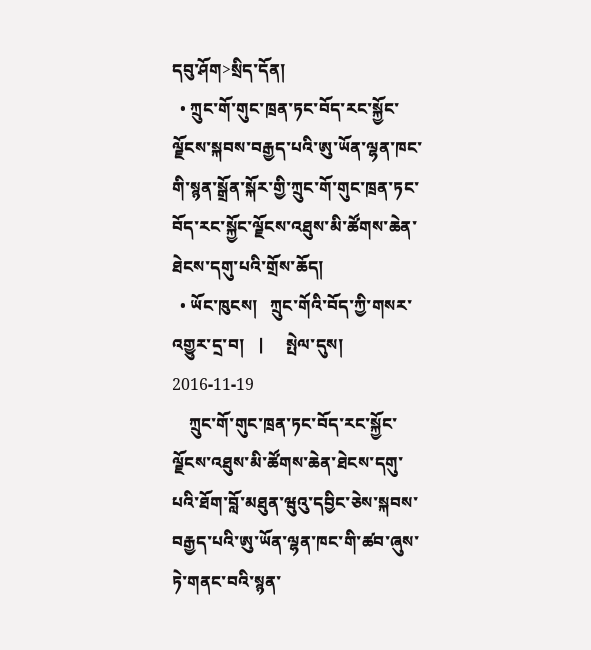དབུ་ཤོག>སྲིད་དོན།
  • ཀྲུང་གོ་གུང་ཁྲན་ཏང་བོད་རང་སྐྱོང་ལྗོངས་སྐབས་བརྒྱད་པའི་ཨུ་ཡོན་ལྷན་ཁང་གི་སྙན་སྒྲོན་སྐོར་གྱི་ཀྲུང་གོ་གུང་ཁྲན་ཏང་བོད་རང་སྐྱོང་ལྗོངས་འཐུས་མི་ཚོགས་ཆེན་ཐེངས་དགུ་པའི་གྲོས་ཆོད།
  • ཡོང་ཁུངས།   ཀྲུང་གོའི་བོད་ཀྱི་གསར་འགྱུར་དྲ་བ།   |     སྤེལ་དུས།  2016-11-19
    ཀྲུང་གོ་གུང་ཁྲན་ཏང་བོད་རང་སྐྱོང་ལྗོངས་འཐུས་མི་ཚོགས་ཆེན་ཐེངས་དགུ་པའི་ཐོག་བློ་མཐུན་ཝུའུ་དབྱིང་ཅེས་སྐབས་བརྒྱད་པའི་ཨུ་ཡོན་ལྷན་ཁང་གི་ཚབ་ཞུས་ཏེ་གནང་བའི་སྙན་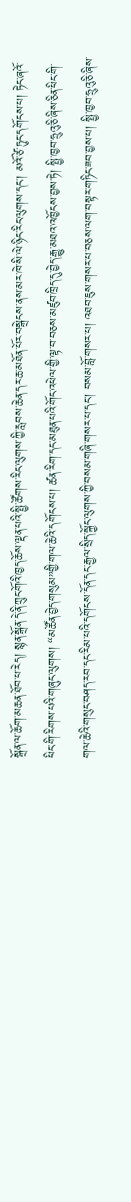སྒྲོན་ལ་ཆོག་མཆན་ཐོབ་པ་རེད། སྙན་སྒྲོན་དེ་ནི་ཀྲུང་གོའི་ཁྱད་ཆོས་ལྡན་པའི་སྤྱི་ཚོགས་རིང་ལུགས་ཀྱི་རླབས་ཆེན་དར་ཆ་མཐོན་པོར་བསྒྲེངས་ནས་མར་ཁེ་སི་ལེ་ཉིང་རིང་ལུགས་དང་། མའོ་ཙེ་ཏུང་དགོངས་པ། ཏེང་ཞའོ་ཕིང་གི་རིགས་པའི་གཞུང་ལུགས། “མཚོན་བྱེད་གསུམ”གྱི་གལ་ཆེའི་དགོངས་པ། ཚན་རིག་དང་མཐུན་པའི་གོང་འཕེལ་གྱི་ལྟ་བ་བཅས་མཛུབ་ཁྲིད་དུ་བྱེད་རྒྱུ་མཐའ་འཁྱོངས་བྱས་ཏེ། སྤྱི་ཁྱབ་ཧྲུའུ་ཅི་ཞིས་ཅིན་ཕིང་གི་གལ་ཆེའི་གསུང་བཤད་རབ་དང་རིམ་པའི་དགོངས་དོན་དང་རྒྱལ་སྲིད་སྐྱོང་ལུགས་ཀྱི་བསམ་གཞི་གསར་པ་དང་། བསམ་བློ་གསར་པ། འཐབ་ཇུས་གསར་པ་བཅས་ལག་བསྟར་གཏིང་ཟབ་བྱས་པ། སྤྱི་ཁྱབ་ཧྲུའུ་ཅི་ཞིས་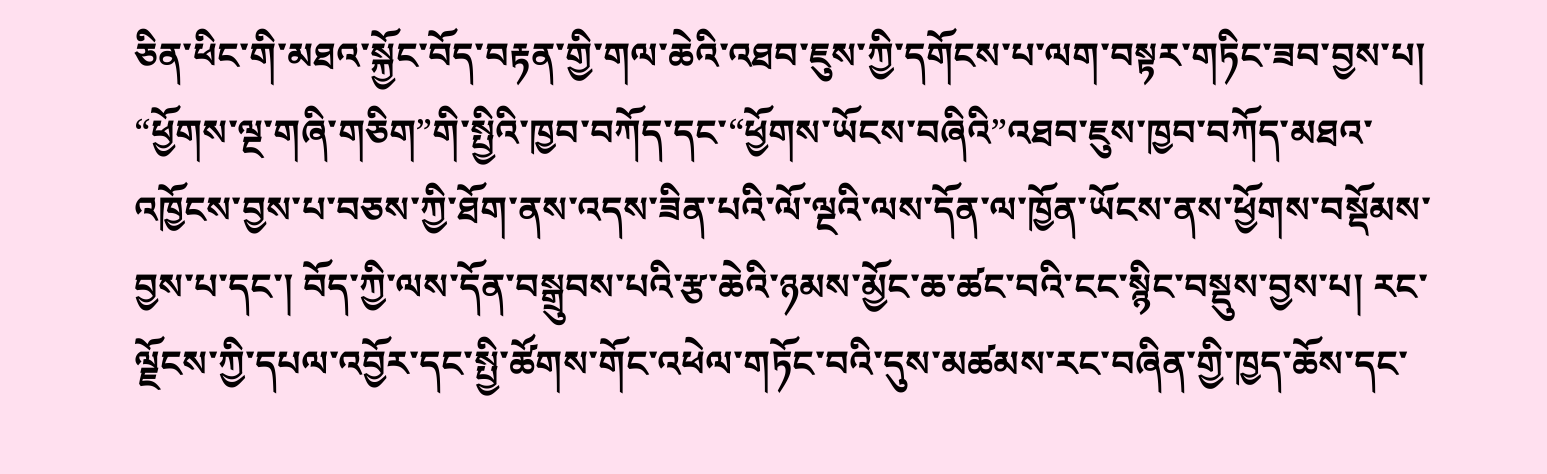ཅིན་ཕིང་གི་མཐའ་སྐྱོང་བོད་བརྟན་གྱི་གལ་ཆེའི་འཐབ་ཇུས་ཀྱི་དགོངས་པ་ལག་བསྟར་གཏིང་ཟབ་བྱས་པ། “ཕྱོགས་ལྔ་གཞི་གཅིག”གི་སྤྱིའི་ཁྱབ་བཀོད་དང་“ཕྱོགས་ཡོངས་བཞིའི”འཐབ་ཇུས་ཁྱབ་བཀོད་མཐའ་འཁྱོངས་བྱས་པ་བཅས་ཀྱི་ཐོག་ནས་འདས་ཟིན་པའི་ལོ་ལྔའི་ལས་དོན་ལ་ཁྱོན་ཡོངས་ནས་ཕྱོགས་བསྡོམས་བྱས་པ་དང་། བོད་ཀྱི་ལས་དོན་བསྒྲུབས་པའི་རྩ་ཆེའི་ཉམས་མྱོང་ཆ་ཚང་བའི་ངང་སྙིང་བསྡུས་བྱས་པ། རང་ལྗོངས་ཀྱི་དཔལ་འབྱོར་དང་སྤྱི་ཚོགས་གོང་འཕེལ་གཏོང་བའི་དུས་མཚམས་རང་བཞིན་གྱི་ཁྱད་ཆོས་དང་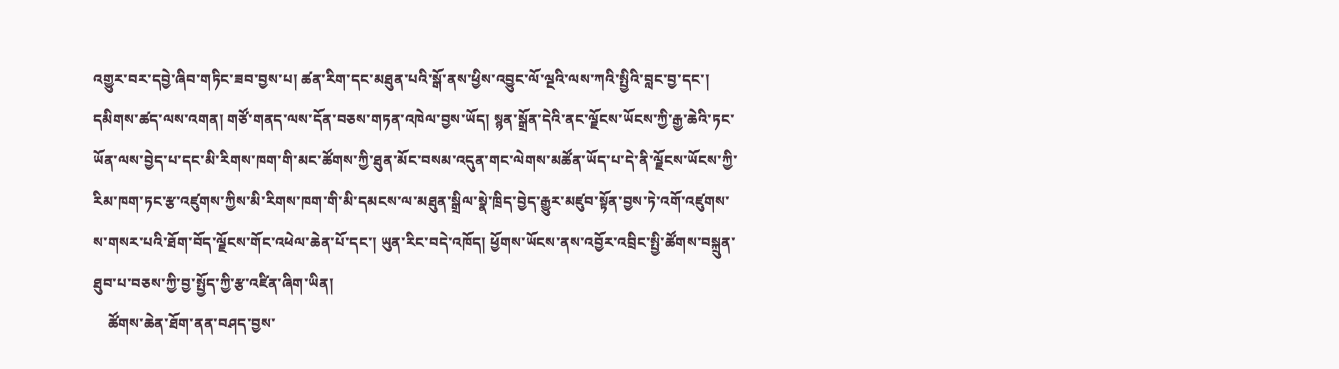འགྱུར་བར་དབྱེ་ཞིབ་གཏིང་ཟབ་བྱས་པ། ཚན་རིག་དང་མཐུན་པའི་སྒོ་ནས་ཕྱིས་འབྱུང་ལོ་ལྔའི་ལས་ཀའི་སྤྱིའི་བླང་བྱ་དང་། དམིགས་ཚད་ལས་འགན། གཙོ་གནད་ལས་དོན་བཅས་གཏན་འཁེལ་བྱས་ཡོད། སྙན་སྒྲོན་དེའི་ནང་ལྗོངས་ཡོངས་ཀྱི་རྒྱ་ཆེའི་ཏང་ཡོན་ལས་བྱེད་པ་དང་མི་རིགས་ཁག་གི་མང་ཚོགས་ཀྱི་ཐུན་མོང་བསམ་འདུན་གང་ལེགས་མཚོན་ཡོད་པ་དེ་ནི་ལྗོངས་ཡོངས་ཀྱི་རིམ་ཁག་ཏང་རྩ་འཛུགས་ཀྱིས་མི་རིགས་ཁག་གི་མི་དམངས་ལ་མཐུན་སྒྲིལ་སྣེ་ཁྲིད་བྱེད་རྒྱུར་མཛུབ་སྟོན་བྱས་ཏེ་འགོ་འཛུགས་ས་གསར་པའི་ཐོག་བོད་ལྗོངས་གོང་འཕེལ་ཆེན་པོ་དང་། ཡུན་རིང་བདེ་འཁོད། ཕྱོགས་ཡོངས་ནས་འབྱོར་འབྲིང་སྤྱི་ཚོགས་བསྐྲུན་ཐུབ་པ་བཅས་ཀྱི་བྱ་སྤྱོད་ཀྱི་རྩ་འཛིན་ཞིག་ཡིན།
    ཚོགས་ཆེན་ཐོག་ནན་བཤད་བྱས་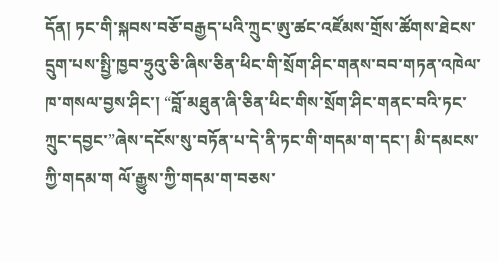དོན། ཏང་གི་སྐབས་བཅོ་བརྒྱད་པའི་ཀྲུང་ཨུ་ཚང་འཛོམས་གྲོས་ཚོགས་ཐེངས་དྲུག་པས་སྤྱི་ཁྱབ་ཧྲུའུ་ཅི་ཞིས་ཅིན་ཕིང་གི་སྲོག་ཤིང་གནས་བབ་གཏན་འཁེལ་ཁ་གསལ་བྱས་ཤིང་། “བློ་མཐུན་ཞི་ཅིན་ཕིང་གིས་སྲོག་ཤིང་གནང་བའི་ཏང་ཀྲུང་དབྱང་”ཞེས་དངོས་སུ་བཏོན་པ་དེ་ནི་ཏང་གི་གདམ་ག་དང་། མི་དམངས་ཀྱི་གདམ་ག ལོ་རྒྱུས་ཀྱི་གདམ་ག་བཅས་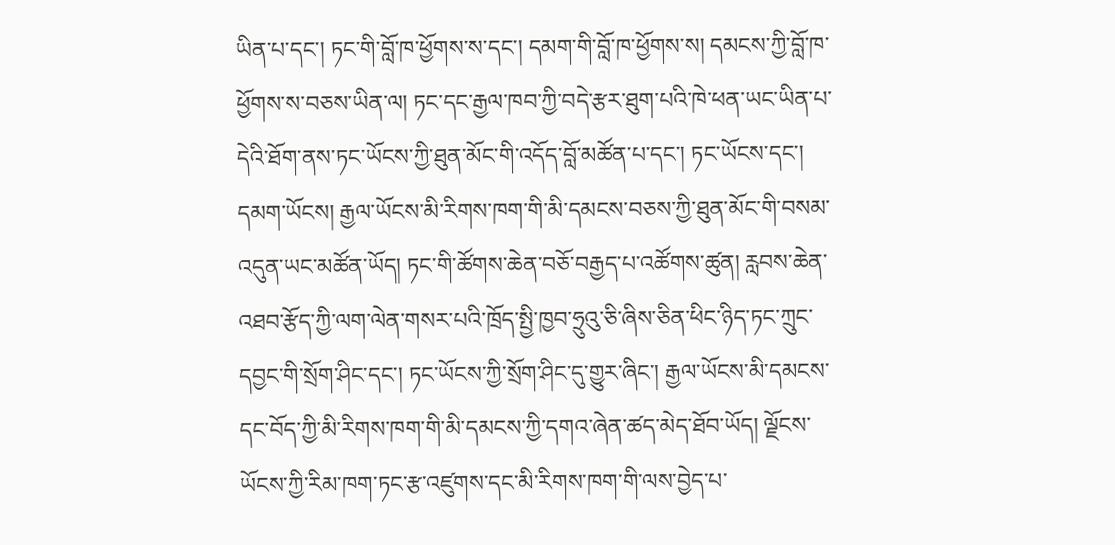ཡིན་པ་དང་། ཏང་གི་བློ་ཁ་ཕྱོགས་ས་དང་། དམག་གི་བློ་ཁ་ཕྱོགས་ས། དམངས་ཀྱི་བློ་ཁ་ཕྱོགས་ས་བཅས་ཡིན་ལ། ཏང་དང་རྒྱལ་ཁབ་ཀྱི་བདེ་རྩར་ཐུག་པའི་ཁེ་ཕན་ཡང་ཡིན་པ་དེའི་ཐོག་ནས་ཏང་ཡོངས་ཀྱི་ཐུན་མོང་གི་འདོད་བློ་མཚོན་པ་དང་། ཏང་ཡོངས་དང་། དམག་ཡོངས། རྒྱལ་ཡོངས་མི་རིགས་ཁག་གི་མི་དམངས་བཅས་ཀྱི་ཐུན་མོང་གི་བསམ་འདུན་ཡང་མཚོན་ཡོད། ཏང་གི་ཚོགས་ཆེན་བཅོ་བརྒྱད་པ་འཚོགས་ཚུན། རླབས་ཆེན་འཐབ་རྩོད་ཀྱི་ལག་ལེན་གསར་པའི་ཁྲོད་སྤྱི་ཁྱབ་ཧྲུའུ་ཅི་ཞིས་ཅིན་ཕིང་ཉིད་ཏང་ཀྲུང་དབྱང་གི་སྲོག་ཤིང་དང་། ཏང་ཡོངས་ཀྱི་སྲོག་ཤིང་དུ་གྱུར་ཞིང་། རྒྱལ་ཡོངས་མི་དམངས་དང་བོད་ཀྱི་མི་རིགས་ཁག་གི་མི་དམངས་ཀྱི་དགའ་ཞེན་ཚད་མེད་ཐོབ་ཡོད། ལྗོངས་ཡོངས་ཀྱི་རིམ་ཁག་ཏང་རྩ་འཛུགས་དང་མི་རིགས་ཁག་གི་ལས་བྱེད་པ་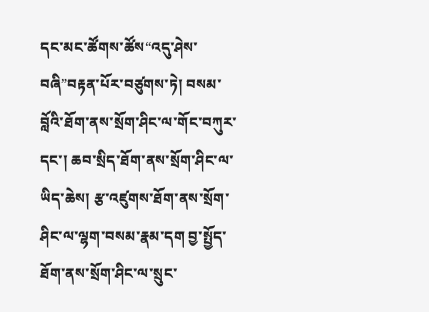དང་མང་ཚོགས་ཚོས“འདུ་ཤེས་བཞི”བརྟན་པོར་བཙུགས་ཏེ། བསམ་བློའི་ཐོག་ནས་སྲོག་ཤིང་ལ་གོང་བཀུར་དང་། ཆབ་སྲིད་ཐོག་ནས་སྲོག་ཤིང་ལ་ཡིད་ཆེས། རྩ་འཛུགས་ཐོག་ནས་སྲོག་ཤིང་ལ་ལྷག་བསམ་རྣམ་དག བྱ་སྤྱོད་ཐོག་ནས་སྲོག་ཤིང་ལ་སྲུང་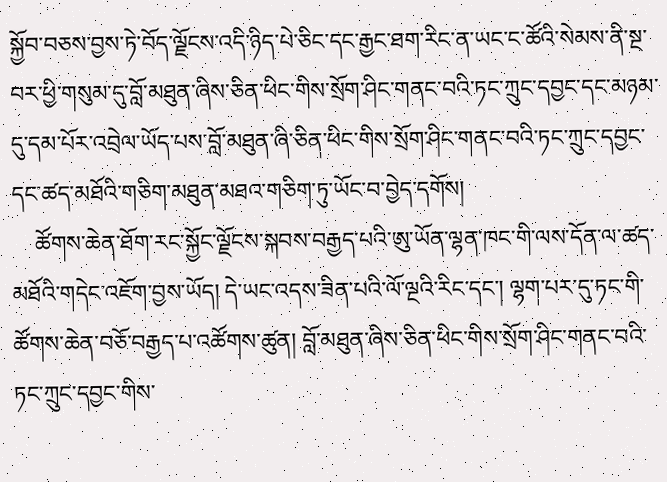སྐྱོབ་བཅས་བྱས་ཏེ་བོད་ལྗོངས་འདི་ཉིད་པེ་ཅིང་དང་རྒྱང་ཐག་རིང་ན་ཡང་ང་ཚོའི་སེམས་ནི་སྔ་བར་ཕྱི་གསུམ་དུ་བློ་མཐུན་ཞིས་ཅིན་ཕིང་གིས་སྲོག་ཤིང་གནང་བའི་ཏང་ཀྲུང་དབྱང་དང་མཉམ་དུ་དམ་པོར་འབྲེལ་ཡོད་པས་བློ་མཐུན་ཞི་ཅིན་ཕིང་གིས་སྲོག་ཤིང་གནང་བའི་ཏང་ཀྲུང་དབྱང་དང་ཚད་མཐོའི་གཅིག་མཐུན་མཐའ་གཅིག་ཏུ་ཡོང་བ་བྱེད་དགོས།
    ཚོགས་ཆེན་ཐོག་རང་སྐྱོང་ལྗོངས་སྐབས་བརྒྱད་པའི་ཨུ་ཡོན་ལྷན་ཁང་གི་ལས་དོན་ལ་ཚད་མཐོའི་གདེང་འཇོག་བྱས་ཡོད། དེ་ཡང་འདས་ཟིན་པའི་ལོ་ལྔའི་རིང་དང་། ལྷག་པར་དུ་ཏང་གི་ཚོགས་ཆེན་བཅོ་བརྒྱད་པ་འཚོགས་ཚུན། བློ་མཐུན་ཞིས་ཅིན་ཕིང་གིས་སྲོག་ཤིང་གནང་བའི་ཏང་ཀྲུང་དབྱང་གིས་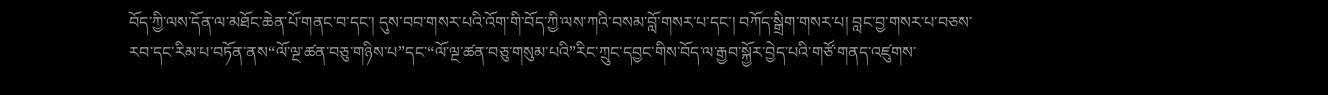བོད་ཀྱི་ལས་དོན་ལ་མཐོང་ཆེན་པོ་གནང་བ་དང་། དུས་བབ་གསར་པའི་འོག་གི་བོད་ཀྱི་ལས་ཀའི་བསམ་བློ་གསར་པ་དང་། བཀོད་སྒྲིག་གསར་པ། བླང་བྱ་གསར་པ་བཅས་རབ་དང་རིམ་པ་བཏོན་ནས“ལོ་ལྔ་ཚན་བཅུ་གཉིས་པ”དང་“ལོ་ལྔ་ཚན་བཅུ་གསུམ་པའི”རིང་ཀྲུང་དབྱང་གིས་བོད་ལ་རྒྱབ་སྐྱོར་བྱེད་པའི་གཙོ་གནད་འཛུགས་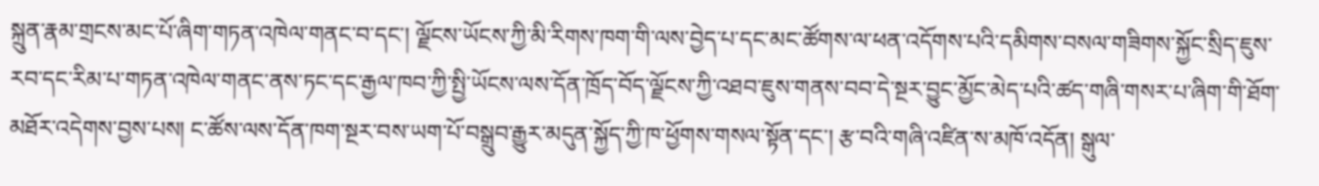སྐྲུན་རྣམ་གྲངས་མང་པོ་ཞིག་གཏན་འཁེལ་གནང་བ་དང་། ལྗོངས་ཡོངས་ཀྱི་མི་རིགས་ཁག་གི་ལས་བྱེད་པ་དང་མང་ཚོགས་ལ་ཕན་འདོགས་པའི་དམིགས་བསལ་གཟིགས་སྐྱོང་སྲིད་ཇུས་རབ་དང་རིམ་པ་གཏན་འཁེལ་གནང་ནས་ཏང་དང་རྒྱལ་ཁབ་ཀྱི་སྤྱི་ཡོངས་ལས་དོན་ཁྲོད་བོད་ལྗོངས་ཀྱི་འཐབ་ཇུས་གནས་བབ་དེ་སྔར་བྱུང་མྱོང་མེད་པའི་ཚད་གཞི་གསར་པ་ཞིག་གི་ཐོག་མཐོར་འདེགས་བྱས་པས། ང་ཚོས་ལས་དོན་ཁག་སྔར་བས་ཡག་པོ་བསྒྲུབ་རྒྱུར་མདུན་སྐྱོད་ཀྱི་ཁ་ཕྱོགས་གསལ་སྟོན་དང་། རྩ་བའི་གཞི་འཛིན་ས་མཁོ་འདོན། སྒུལ་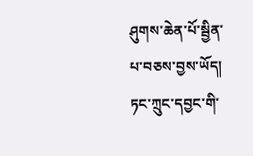ཤུགས་ཆེན་པོ་སྦྱིན་པ་བཅས་བྱས་ཡོད། ཏང་ཀྲུང་དབྱང་གི་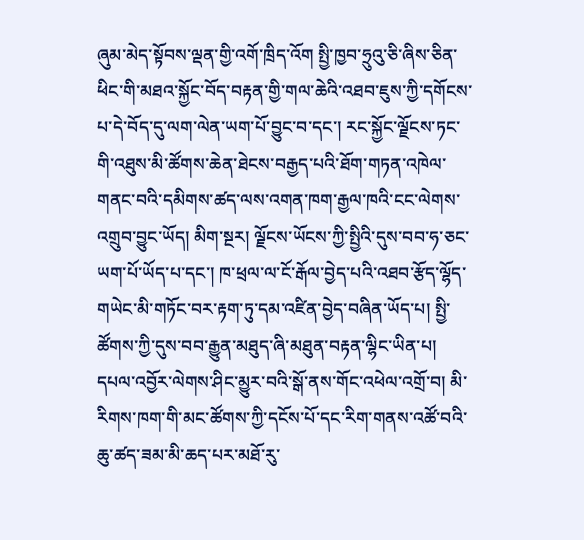ཞུམ་མེད་སྟོབས་ལྡན་གྱི་འགོ་ཁྲིད་འོག སྤྱི་ཁྱབ་ཧྲུའུ་ཅི་ཞིས་ཅིན་ཕིང་གི་མཐའ་སྐྱོང་བོད་བརྟན་གྱི་གལ་ཆེའི་འཐབ་ཇུས་ཀྱི་དགོངས་པ་དེ་བོད་དུ་ལག་ལེན་ཡག་པོ་བྱུང་བ་དང་། རང་སྐྱོང་ལྗོངས་ཏང་གི་འཐུས་མི་ཚོགས་ཆེན་ཐེངས་བརྒྱད་པའི་ཐོག་གཏན་འཁེལ་གནང་བའི་དམིགས་ཚད་ལས་འགན་ཁག་རྒྱལ་ཁའི་ངང་ལེགས་འགྲུབ་བྱུང་ཡོད། མིག་སྔར། ལྗོངས་ཡོངས་ཀྱི་སྤྱིའི་དུས་བབ་ཧ་ཅང་ཡག་པོ་ཡོད་པ་དང་། ཁ་ཕྲལ་ལ་ངོ་རྒོལ་བྱེད་པའི་འཐབ་རྩོད་ལྷོད་གཡེང་མི་གཏོང་བར་རྟག་ཏུ་དམ་འཛིན་བྱེད་བཞིན་ཡོད་པ། སྤྱི་ཚོགས་ཀྱི་དུས་བབ་རྒྱུན་མཐུད་ཞི་མཐུན་བརྟན་ལྷིང་ཡིན་པ། དཔལ་འབྱོར་ལེགས་ཤིང་མྱུར་བའི་སྒོ་ནས་གོང་འཕེལ་འགྲོ་བ། མི་རིགས་ཁག་གི་མང་ཚོགས་ཀྱི་དངོས་པོ་དང་རིག་གནས་འཚོ་བའི་ཆུ་ཚད་ཟམ་མི་ཆད་པར་མཐོ་རུ་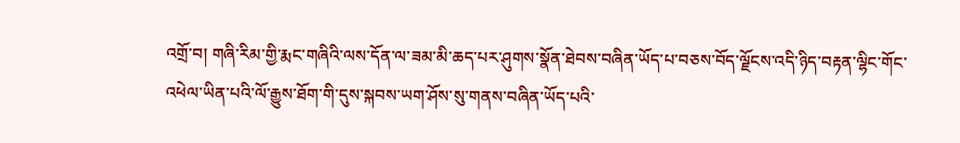འགྲོ་བ། གཞི་རིམ་གྱི་རྨང་གཞིའི་ལས་དོན་ལ་ཟམ་མི་ཆད་པར་ཤུགས་སྣོན་ཐེབས་བཞིན་ཡོད་པ་བཅས་བོད་ལྗོངས་འདི་ཉིད་བརྟན་ལྷིང་གོང་འཕེལ་ཡིན་པའི་ལོ་རྒྱུས་ཐོག་གི་དུས་སྐབས་ཡག་ཤོས་སུ་གནས་བཞིན་ཡོད་པའི་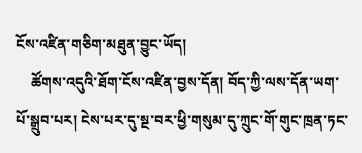ངོས་འཛིན་གཅིག་མཐུན་བྱུང་ཡོད།
    ཚོགས་འདུའི་ཐོག་ངོས་འཛིན་བྱས་དོན། བོད་ཀྱི་ལས་དོན་ཡག་པོ་སྒྲུབ་པར། ངེས་པར་དུ་སྔ་བར་ཕྱི་གསུམ་དུ་ཀྲུང་གོ་གུང་ཁྲན་ཏང་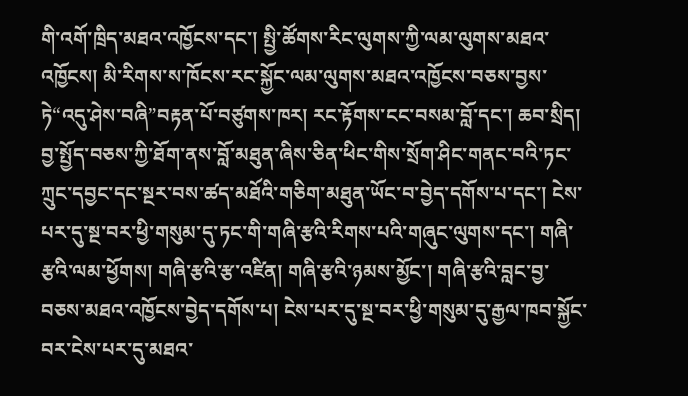གི་འགོ་ཁྲིད་མཐའ་འཁྱོངས་དང་། སྤྱི་ཚོགས་རིང་ལུགས་ཀྱི་ལམ་ལུགས་མཐའ་འཁྱོངས། མི་རིགས་ས་ཁོངས་རང་སྐྱོང་ལམ་ལུགས་མཐའ་འཁྱོངས་བཅས་བྱས་ཏེ“འདུ་ཤེས་བཞི”བརྟན་པོ་བཙུགས་ཁར། རང་རྟོགས་ངང་བསམ་བློ་དང་། ཆབ་སྲིད། བྱ་སྤྱོད་བཅས་ཀྱི་ཐོག་ནས་བློ་མཐུན་ཞིས་ཅིན་ཕིང་གིས་སྲོག་ཤིང་གནང་བའི་ཏང་ཀྲུང་དབྱང་དང་སྔར་བས་ཚད་མཐོའི་གཅིག་མཐུན་ཡོང་བ་བྱེད་དགོས་པ་དང་། ངེས་པར་དུ་སྔ་བར་ཕྱི་གསུམ་དུ་ཏང་གི་གཞི་རྩའི་རིགས་པའི་གཞུང་ལུགས་དང་། གཞི་རྩའི་ལམ་ཕྱོགས། གཞི་རྩའི་རྩ་འཛིན། གཞི་རྩའི་ཉམས་མྱོང་། གཞི་རྩའི་བླང་བྱ་བཅས་མཐའ་འཁྱོངས་བྱེད་དགོས་པ། ངེས་པར་དུ་སྔ་བར་ཕྱི་གསུམ་དུ་རྒྱལ་ཁབ་སྐྱོང་བར་ངེས་པར་དུ་མཐའ་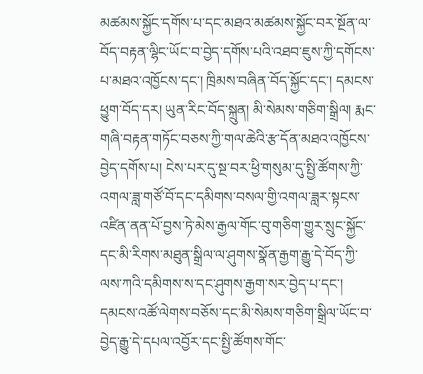མཚམས་སྐྱོང་དགོས་པ་དང་མཐའ་མཚམས་སྐྱོང་བར་སྔོན་ལ་བོད་བརྟན་ལྷིང་ཡོང་བ་བྱེད་དགོས་པའི་འཐབ་ཇུས་ཀྱི་དགོངས་པ་མཐའ་འཁྱོངས་དང་། ཁྲིམས་བཞིན་བོད་སྐྱོང་དང་། དམངས་ཕྱུག་བོད་དར། ཡུན་རིང་བོད་སྐྲུན། མི་སེམས་གཅིག་སྒྲིལ། རྨང་གཞི་བརྟན་གཏོང་བཅས་ཀྱི་གལ་ཆེའི་རྩ་དོན་མཐའ་འཁྱོངས་བྱེད་དགོས་པ། ངེས་པར་དུ་སྔ་བར་ཕྱི་གསུམ་དུ་སྤྱི་ཚོགས་ཀྱི་འགལ་ཟླ་གཙོ་བོ་དང་དམིགས་བསལ་གྱི་འགལ་ཟླར་སྟངས་འཛིན་ནན་པོ་བྱས་ཏེ་མེས་རྒྱལ་གོང་བུ་གཅིག་གྱུར་སྲུང་སྐྱོང་དང་མི་རིགས་མཐུན་སྒྲིལ་ལ་ཤུགས་སྣོན་རྒྱག་རྒྱུ་དེ་བོད་ཀྱི་ལས་ཀའི་དམིགས་ས་དང་ཤུགས་རྒྱག་སར་བྱེད་པ་དང་། དམངས་འཚོ་ལེགས་བཅོས་དང་མི་སེམས་གཅིག་སྒྲིལ་ཡོང་བ་བྱེད་རྒྱུ་དེ་དཔལ་འབྱོར་དང་སྤྱི་ཚོགས་གོང་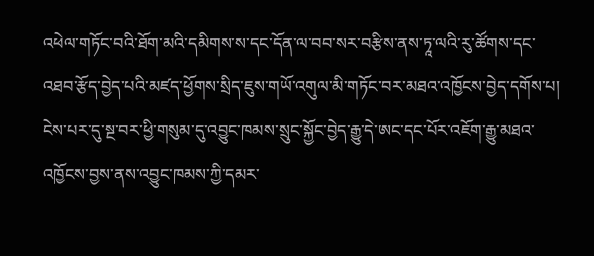འཕེལ་གཏོང་བའི་ཐོག་མའི་དམིགས་ས་དང་དོན་ལ་བབ་སར་བརྩིས་ནས་ཏཱ་ལའི་རུ་ཚོགས་དང་འཐབ་རྩོད་བྱེད་པའི་མཛད་ཕྱོགས་སྲིད་ཇུས་གཡོ་འགུལ་མི་གཏོང་བར་མཐའ་འཁྱོངས་བྱེད་དགོས་པ། ངེས་པར་དུ་སྔ་བར་ཕྱི་གསུམ་དུ་འབྱུང་ཁམས་སྲུང་སྐྱོང་བྱེད་རྒྱུ་དེ་ཨང་དང་པོར་འཇོག་རྒྱུ་མཐའ་འཁྱོངས་བྱས་ནས་འབྱུང་ཁམས་ཀྱི་དམར་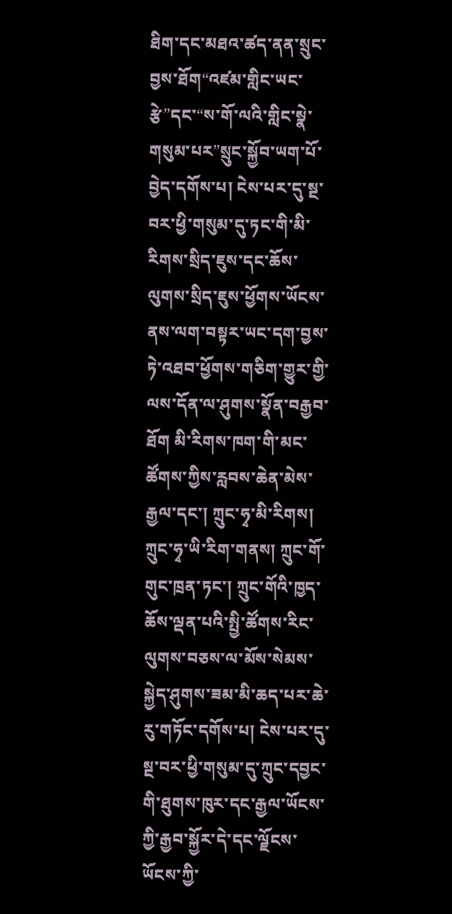ཐིག་དང་མཐའ་ཚད་ནན་སྲུང་བྱས་ཐོག“འཛམ་གླིང་ཡང་རྩེ”དང་“ས་གོ་ལའི་གླིང་སྣེ་གསུམ་པར”སྲུང་སྐྱོབ་ཡག་པོ་བྱེད་དགོས་པ། ངེས་པར་དུ་སྔ་བར་ཕྱི་གསུམ་དུ་ཏང་གི་མི་རིགས་སྲིད་ཇུས་དང་ཆོས་ལུགས་སྲིད་ཇུས་ཕྱོགས་ཡོངས་ནས་ལག་བསྟར་ཡང་དག་བྱས་ཏེ་འཐབ་ཕྱོགས་གཅིག་གྱུར་གྱི་ལས་དོན་ལ་ཤུགས་སྣོན་བརྒྱབ་ཐོག མི་རིགས་ཁག་གི་མང་ཚོགས་ཀྱིས་རླབས་ཆེན་མེས་རྒྱལ་དང་། ཀྲུང་ཧྭ་མི་རིགས། ཀྲུང་ཧྭ་ཡི་རིག་གནས། ཀྲུང་གོ་གུང་ཁྲན་ཏང་། ཀྲུང་གོའི་ཁྱད་ཆོས་ལྡན་པའི་སྤྱི་ཚོགས་རིང་ལུགས་བཅས་ལ་མོས་སེམས་སྐྱེད་ཤུགས་ཟམ་མི་ཆད་པར་ཆེ་རུ་གཏོང་དགོས་པ། ངེས་པར་དུ་སྔ་བར་ཕྱི་གསུམ་དུ་ཀྲུང་དབྱང་གི་ཐུགས་ཁུར་དང་རྒྱལ་ཡོངས་ཀྱི་རྒྱབ་སྐྱོར་དེ་དང་ལྗོངས་ཡོངས་ཀྱི་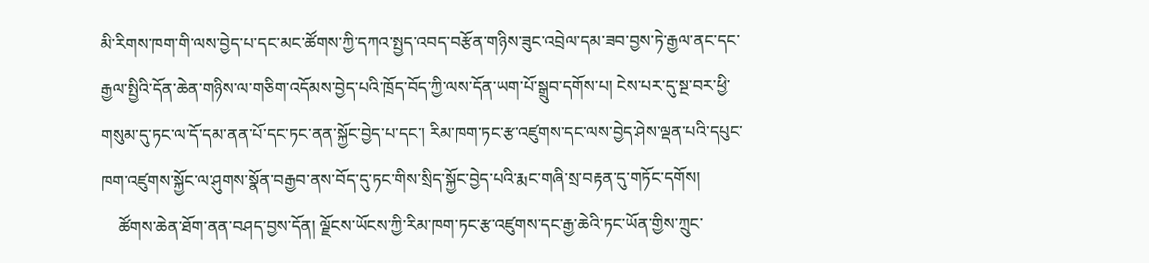མི་རིགས་ཁག་གི་ལས་བྱེད་པ་དང་མང་ཚོགས་ཀྱི་དཀའ་སྤྱད་འབད་བརྩོན་གཉིས་ཟུང་འབྲེལ་དམ་ཟབ་བྱས་ཏེ་རྒྱལ་ནང་དང་རྒྱལ་སྤྱིའི་དོན་ཆེན་གཉིས་ལ་གཅིག་འདོམས་བྱེད་པའི་ཁྲོད་བོད་ཀྱི་ལས་དོན་ཡག་པོ་སྒྲུབ་དགོས་པ། ངེས་པར་དུ་སྔ་བར་ཕྱི་གསུམ་དུ་ཏང་ལ་དོ་དམ་ནན་པོ་དང་ཏང་ནན་སྐྱོང་བྱེད་པ་དང་། རིམ་ཁག་ཏང་རྩ་འཛུགས་དང་ལས་བྱེད་ཤེས་ལྡན་པའི་དཔུང་ཁག་འཛུགས་སྐྱོང་ལ་ཤུགས་སྣོན་བརྒྱབ་ནས་བོད་དུ་ཏང་གིས་སྲིད་སྐྱོང་བྱེད་པའི་རྨང་གཞི་སྲ་བརྟན་དུ་གཏོང་དགོས།
    ཚོགས་ཆེན་ཐོག་ནན་བཤད་བྱས་དོན། ལྗོངས་ཡོངས་ཀྱི་རིམ་ཁག་ཏང་རྩ་འཛུགས་དང་རྒྱ་ཆེའི་ཏང་ཡོན་གྱིས་ཀྲུང་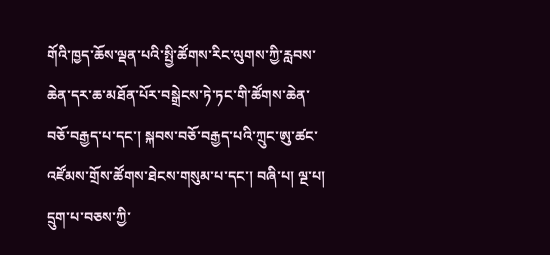གོའི་ཁྱད་ཆོས་ལྡན་པའི་སྤྱི་ཚོགས་རིང་ལུགས་ཀྱི་རླབས་ཆེན་དར་ཆ་མཐོན་པོར་བསྒྲེངས་ཏེ་ཏང་གི་ཚོགས་ཆེན་བཅོ་བརྒྱད་པ་དང་། སྐབས་བཅོ་བརྒྱད་པའི་ཀྲུང་ཨུ་ཚང་འཛོམས་གྲོས་ཚོགས་ཐེངས་གསུམ་པ་དང་། བཞི་པ། ལྔ་པ། དྲུག་པ་བཅས་ཀྱི་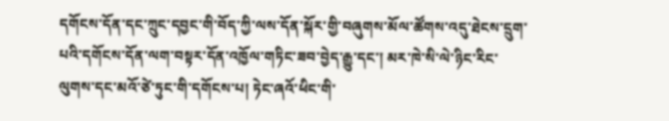དགོངས་དོན་དང་ཀྲུང་དབྱང་གི་བོད་ཀྱི་ལས་དོན་སྐོར་གྱི་བཞུགས་མོལ་ཚོགས་འདུ་ཐེངས་དྲུག་པའི་དགོངས་དོན་ལག་བསྟར་དོན་འཁྱོལ་གཏིང་ཟབ་བྱེད་རྒྱུ་དང་། མར་ཁེ་སི་ལེ་ཉིང་རིང་ལུགས་དང་མའོ་ཙེ་ཏུང་གི་དགོངས་པ། ཏེང་ཞའོ་ཕིང་གི་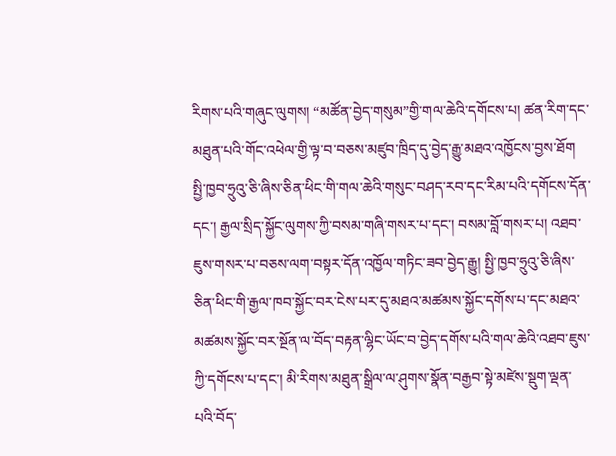རིགས་པའི་གཞུང་ལུགས། “མཚོན་བྱེད་གསུམ”གྱི་གལ་ཆེའི་དགོངས་པ། ཚན་རིག་དང་མཐུན་པའི་གོང་འཕེལ་གྱི་ལྟ་བ་བཅས་མཛུབ་ཁྲིད་དུ་བྱེད་རྒྱུ་མཐའ་འཁྱོངས་བྱས་ཐོག སྤྱི་ཁྱབ་ཧྲུའུ་ཅི་ཞིས་ཅིན་ཕིང་གི་གལ་ཆེའི་གསུང་བཤད་རབ་དང་རིམ་པའི་དགོངས་དོན་དང་། རྒྱལ་སྲིད་སྐྱོང་ལུགས་ཀྱི་བསམ་གཞི་གསར་པ་དང་། བསམ་བློ་གསར་པ། འཐབ་ཇུས་གསར་པ་བཅས་ལག་བསྟར་དོན་འཁྱོལ་གཏིང་ཟབ་བྱེད་རྒྱུ། སྤྱི་ཁྱབ་ཧྲུའུ་ཅི་ཞིས་ཅིན་ཕིང་གི་རྒྱལ་ཁབ་སྐྱོང་བར་ངེས་པར་དུ་མཐའ་མཚམས་སྐྱོང་དགོས་པ་དང་མཐའ་མཚམས་སྐྱོང་བར་སྔོན་ལ་བོད་བརྟན་ལྷིང་ཡོང་བ་བྱེད་དགོས་པའི་གལ་ཆེའི་འཐབ་ཇུས་ཀྱི་དགོངས་པ་དང་། མི་རིགས་མཐུན་སྒྲིལ་ལ་ཤུགས་སྣོན་བརྒྱབ་སྟེ་མཛེས་སྡུག་ལྡན་པའི་བོད་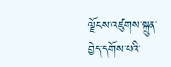ལྗོངས་འཛུགས་སྐྲུན་བྱེད་དགོས་པའི་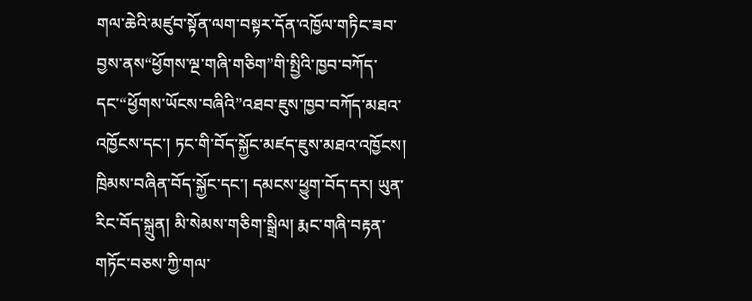གལ་ཆེའི་མཛུབ་སྟོན་ལག་བསྟར་དོན་འཁྱོལ་གཏིང་ཟབ་བྱས་ནས“ཕྱོགས་ལྔ་གཞི་གཅིག”གི་སྤྱིའི་ཁྱབ་བཀོད་དང་“ཕྱོགས་ཡོངས་བཞིའི”འཐབ་ཇུས་ཁྱབ་བཀོད་མཐའ་འཁྱོངས་དང་། ཏང་གི་བོད་སྐྱོང་མཛད་ཇུས་མཐའ་འཁྱོངས། ཁྲིམས་བཞིན་བོད་སྐྱོང་དང་། དམངས་ཕྱུག་བོད་དར། ཡུན་རིང་བོད་སྐྲུན། མི་སེམས་གཅིག་སྒྲིལ། རྨང་གཞི་བརྟན་གཏོང་བཅས་ཀྱི་གལ་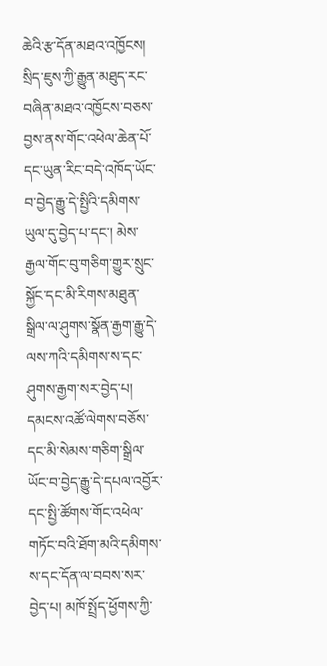ཆེའི་རྩ་དོན་མཐའ་འཁྱོངས། སྲིད་ཇུས་ཀྱི་རྒྱུན་མཐུད་རང་བཞིན་མཐའ་འཁྱོངས་བཅས་བྱས་ནས་གོང་འཕེལ་ཆེན་པོ་དང་ཡུན་རིང་བདེ་འཁོད་ཡོང་བ་བྱེད་རྒྱུ་དེ་སྤྱིའི་དམིགས་ཡུལ་དུ་བྱེད་པ་དང་། མེས་རྒྱལ་གོང་བུ་གཅིག་གྱུར་སྲུང་སྐྱོང་དང་མི་རིགས་མཐུན་སྒྲིལ་ལ་ཤུགས་སྣོན་རྒྱག་རྒྱུ་དེ་ལས་ཀའི་དམིགས་ས་དང་ཤུགས་རྒྱག་སར་བྱེད་པ། དམངས་འཚོ་ལེགས་བཅོས་དང་མི་སེམས་གཅིག་སྒྲིལ་ཡོང་བ་བྱེད་རྒྱུ་དེ་དཔལ་འབྱོར་དང་སྤྱི་ཚོགས་གོང་འཕེལ་གཏོང་བའི་ཐོག་མའི་དམིགས་ས་དང་དོན་ལ་བབས་སར་བྱེད་པ། མཁོ་སྤྲོད་ཕྱོགས་ཀྱི་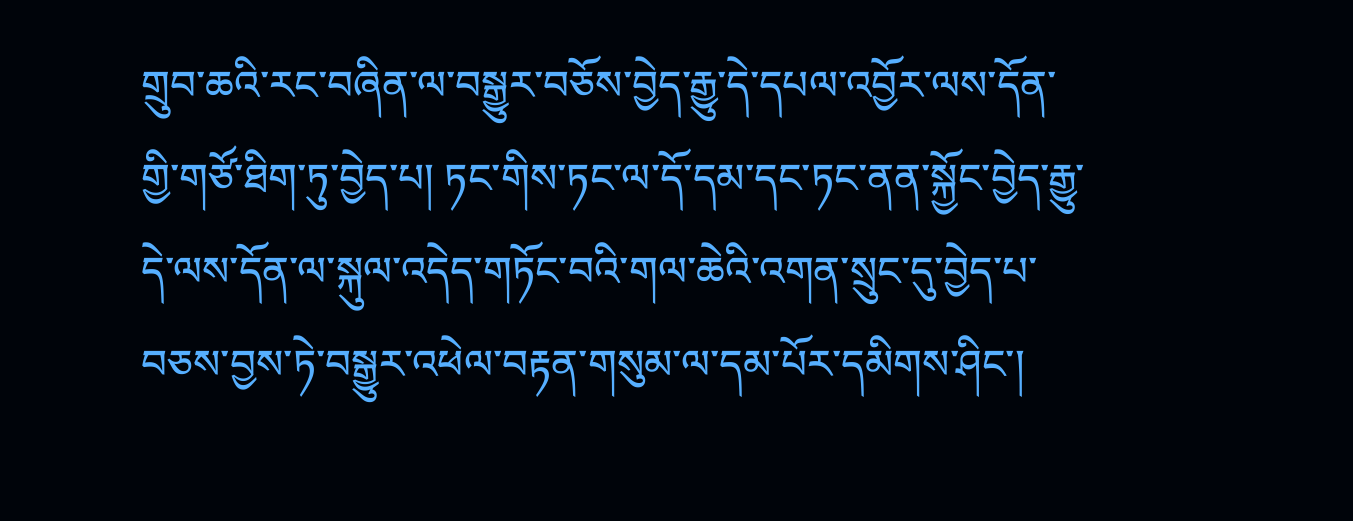གྲུབ་ཆའི་རང་བཞིན་ལ་བསྒྱུར་བཅོས་བྱེད་རྒྱུ་དེ་དཔལ་འབྱོར་ལས་དོན་གྱི་གཙོ་ཐིག་ཏུ་བྱེད་པ། ཏང་གིས་ཏང་ལ་དོ་དམ་དང་ཏང་ནན་སྐྱོང་བྱེད་རྒྱུ་དེ་ལས་དོན་ལ་སྐུལ་འདེད་གཏོང་བའི་གལ་ཆེའི་འགན་སྲུང་དུ་བྱེད་པ་བཅས་བྱས་ཏེ་བསྒྱུར་འཕེལ་བརྟན་གསུམ་ལ་དམ་པོར་དམིགས་ཤིང་།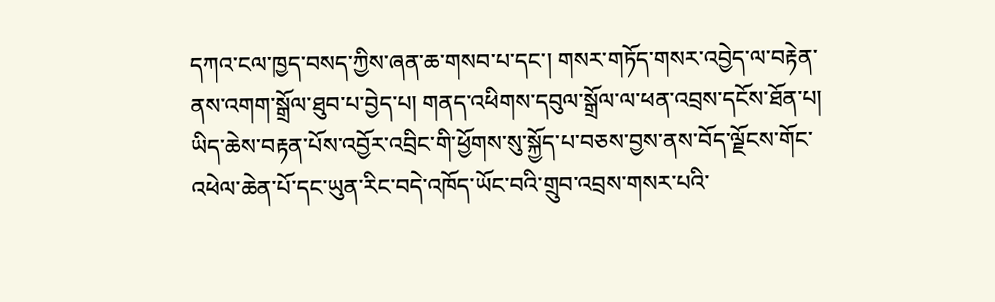དཀའ་ངལ་ཁྱད་བསད་ཀྱིས་ཞན་ཆ་གསབ་པ་དང་། གསར་གཏོད་གསར་འབྱེད་ལ་བརྟེན་ནས་འགག་སྒྲོལ་ཐུབ་པ་བྱེད་པ། གནད་འཕིགས་དབུལ་སྒྲོལ་ལ་ཕན་འབྲས་དངོས་ཐོན་པ། ཡིད་ཆེས་བརྟན་པོས་འབྱོར་འབྲིང་གི་ཕྱོགས་སུ་སྐྱོད་པ་བཅས་བྱས་ནས་བོད་ལྗོངས་གོང་འཕེལ་ཆེན་པོ་དང་ཡུན་རིང་བདེ་འཁོད་ཡོང་བའི་གྲུབ་འབྲས་གསར་པའི་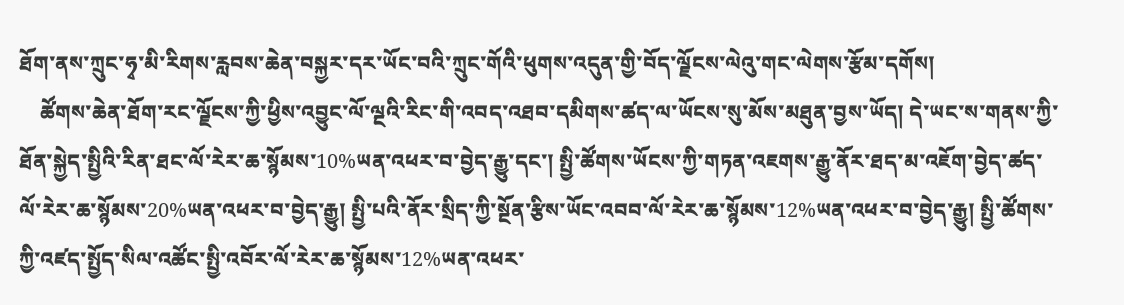ཐོག་ནས་ཀྲུང་ཧྭ་མི་རིགས་རླབས་ཆེན་བསྐྱར་དར་ཡོང་བའི་ཀྲུང་གོའི་ཕུགས་འདུན་གྱི་བོད་ལྗོངས་ལེའུ་གང་ལེགས་རྩོམ་དགོས།
    ཚོགས་ཆེན་ཐོག་རང་ལྗོངས་ཀྱི་ཕྱིས་འབྱུང་ལོ་ལྔའི་རིང་གི་འབད་འཐབ་དམིགས་ཚད་ལ་ཡོངས་སུ་མོས་མཐུན་བྱས་ཡོད། དེ་ཡང་ས་གནས་ཀྱི་ཐོན་སྐྱེད་སྤྱིའི་རིན་ཐང་ལོ་རེར་ཆ་སྙོམས་10%ཡན་འཕར་བ་བྱེད་རྒྱུ་དང་། སྤྱི་ཚོགས་ཡོངས་ཀྱི་གཏན་འཇགས་རྒྱུ་ནོར་ཐད་མ་འཇོག་བྱེད་ཚད་ལོ་རེར་ཆ་སྙོམས་20%ཡན་འཕར་བ་བྱེད་རྒྱུ། སྤྱི་པའི་ནོར་སྲིད་ཀྱི་སྔོན་རྩིས་ཡོང་འབབ་ལོ་རེར་ཆ་སྙོམས་12%ཡན་འཕར་བ་བྱེད་རྒྱུ། སྤྱི་ཚོགས་ཀྱི་འཛད་སྤྱོད་སིལ་འཚོང་སྤྱི་འབོར་ལོ་རེར་ཆ་སྙོམས་12%ཡན་འཕར་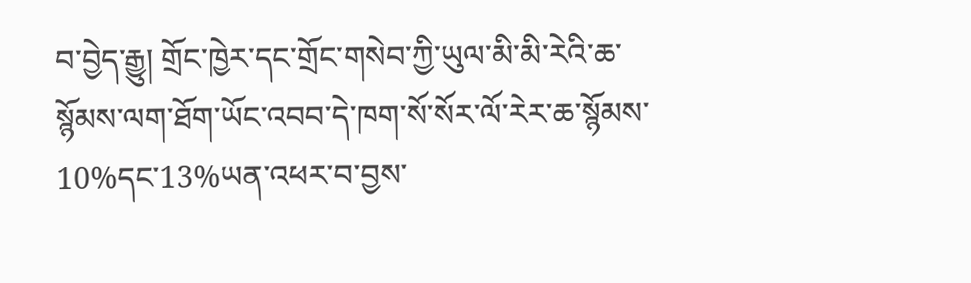བ་བྱེད་རྒྱུ། གྲོང་ཁྱེར་དང་གྲོང་གསེབ་ཀྱི་ཡུལ་མི་མི་རེའི་ཆ་སྙོམས་ལག་ཐོག་ཡོང་འབབ་དེ་ཁག་སོ་སོར་ལོ་རེར་ཆ་སྙོམས་10%དང་13%ཡན་འཕར་བ་བྱས་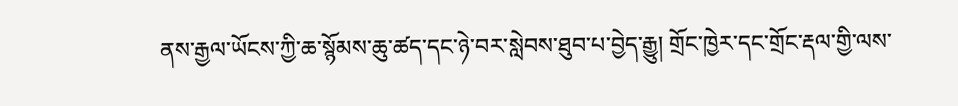ནས་རྒྱལ་ཡོངས་ཀྱི་ཆ་སྙོམས་ཆུ་ཚད་དང་ཉེ་བར་སླེབས་ཐུབ་པ་བྱེད་རྒྱུ། གྲོང་ཁྱེར་དང་གྲོང་རྡལ་གྱི་ལས་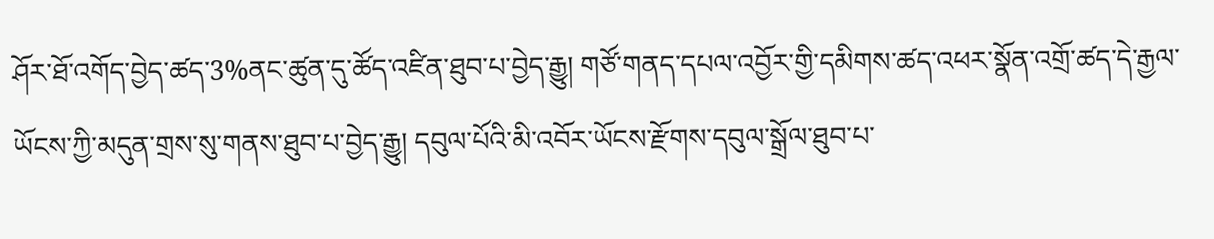ཤོར་ཐོ་འགོད་བྱེད་ཚད་3%ནང་ཚུན་དུ་ཚོད་འཛིན་ཐུབ་པ་བྱེད་རྒྱུ། གཙོ་གནད་དཔལ་འབྱོར་གྱི་དམིགས་ཚད་འཕར་སྣོན་འགྲོ་ཚད་དེ་རྒྱལ་ཡོངས་ཀྱི་མདུན་གྲས་སུ་གནས་ཐུབ་པ་བྱེད་རྒྱུ། དབུལ་པོའི་མི་འབོར་ཡོངས་རྫོགས་དབུལ་སྒྲོལ་ཐུབ་པ་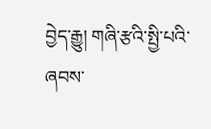བྱེད་རྒྱུ། གཞི་རྩའི་སྤྱི་པའི་ཞབས་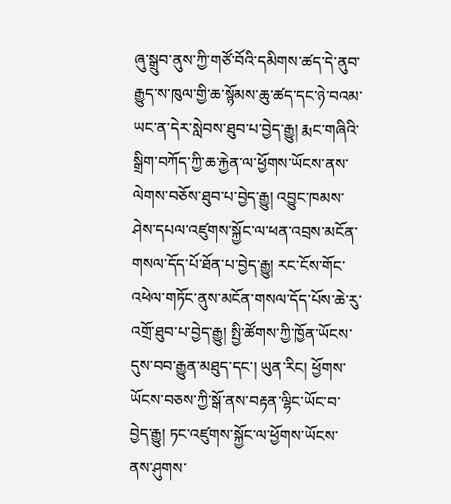ཞུ་སྒྲུབ་ནུས་ཀྱི་གཙོ་བོའི་དམིགས་ཚད་དེ་ནུབ་རྒྱུད་ས་ཁུལ་གྱི་ཆ་སྙོམས་ཆུ་ཚད་དང་ཉེ་བའམ་ཡང་ན་དེར་སླེབས་ཐུབ་པ་བྱེད་རྒྱུ། རྨང་གཞིའི་སྒྲིག་བཀོད་ཀྱི་ཆ་རྐྱེན་ལ་ཕྱོགས་ཡོངས་ནས་ལེགས་བཅོས་ཐུབ་པ་བྱེད་རྒྱུ། འབྱུང་ཁམས་ཤེས་དཔལ་འཛུགས་སྐྱོང་ལ་ཕན་འབྲས་མངོན་གསལ་དོད་པོ་ཐོན་པ་བྱེད་རྒྱུ། རང་ངོས་གོང་འཕེལ་གཏོང་ནུས་མངོན་གསལ་དོད་པོས་ཆེ་རུ་འགྲོ་ཐུབ་པ་བྱེད་རྒྱུ། སྤྱི་ཚོགས་ཀྱི་ཁྱོན་ཡོངས་དུས་བབ་རྒྱུན་མཐུད་དང་། ཡུན་རིང། ཕྱོགས་ཡོངས་བཅས་ཀྱི་སྒོ་ནས་བརྟན་ལྷིང་ཡོང་བ་བྱེད་རྒྱུ། ཏང་འཛུགས་སྐྱོང་ལ་ཕྱོགས་ཡོངས་ནས་ཤུགས་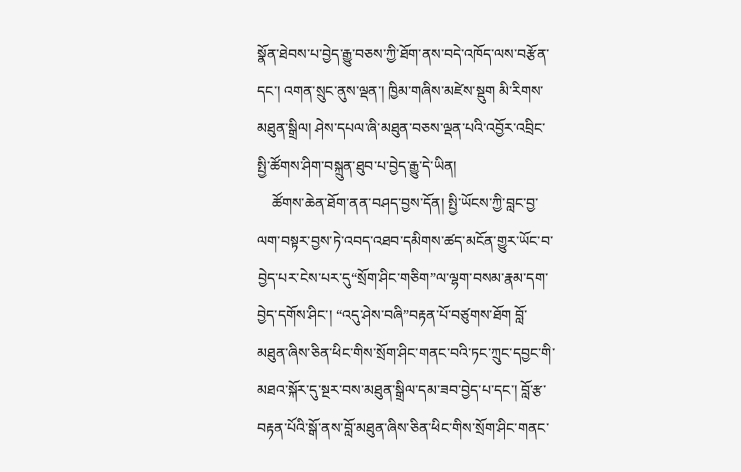སྣོན་ཐེབས་པ་བྱེད་རྒྱུ་བཅས་ཀྱི་ཐོག་ནས་བདེ་འཁོད་ལས་བརྩོན་དང་། འགན་སྲུང་ནུས་ལྡན་། ཁྱིམ་གཞིས་མཛེས་སྡུག མི་རིགས་མཐུན་སྒྲིལ། ཤེས་དཔལ་ཞི་མཐུན་བཅས་ལྡན་པའི་འབྱོར་འབྲིང་སྤྱི་ཚོགས་ཤིག་བསྐྲུན་ཐུབ་པ་བྱེད་རྒྱུ་དེ་ཡིན།
    ཚོགས་ཆེན་ཐོག་ནན་བཤད་བྱས་དོན། སྤྱི་ཡོངས་ཀྱི་བླང་བྱ་ལག་བསྟར་བྱས་ཏེ་འབད་འཐབ་དམིགས་ཚད་མངོན་གྱུར་ཡོང་བ་བྱེད་པར་ངེས་པར་དུ“སྲོག་ཤིང་གཅིག”ལ་ལྷག་བསམ་རྣམ་དག་བྱེད་དགོས་ཤིང་། “འདུ་ཤེས་བཞི”བརྟན་པོ་བཙུགས་ཐོག བློ་མཐུན་ཞིས་ཅིན་ཕིང་གིས་སྲོག་ཤིང་གནང་བའི་ཏང་ཀྲུང་དབྱང་གི་མཐའ་སྐོར་དུ་སྔར་བས་མཐུན་སྒྲིལ་དམ་ཟབ་བྱེད་པ་དང་། བློ་རྩ་བརྟན་པོའི་སྒོ་ནས་བློ་མཐུན་ཞིས་ཅིན་ཕིང་གིས་སྲོག་ཤིང་གནང་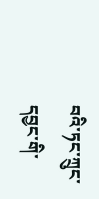བའི་ཏང་ཀྲུང་དབྱང་གི་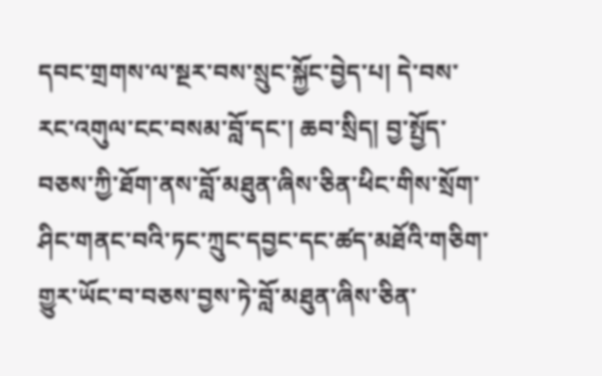དབང་གྲགས་ལ་སྔར་བས་སྲུང་སྐྱོང་བྱེད་པ། དེ་བས་རང་འགུལ་ངང་བསམ་བློ་དང་། ཆབ་སྲིད། བྱ་སྤྱོད་བཅས་ཀྱི་ཐོག་ནས་བློ་མཐུན་ཞིས་ཅིན་ཕིང་གིས་སྲོག་ཤིང་གནང་བའི་ཏང་ཀྲུང་དབྱང་དང་ཚད་མཐོའི་གཅིག་གྱུར་ཡོང་བ་བཅས་བྱས་ཏེ་བློ་མཐུན་ཞིས་ཅིན་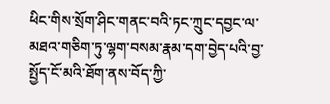ཕིང་གིས་སྲོག་ཤིང་གནང་བའི་ཏང་ཀྲུང་དབྱང་ལ་མཐའ་གཅིག་ཏུ་ལྷག་བསམ་རྣམ་དག་བྱེད་པའི་བྱ་སྤྱོད་ངོ་མའི་ཐོག་ནས་བོད་ཀྱི་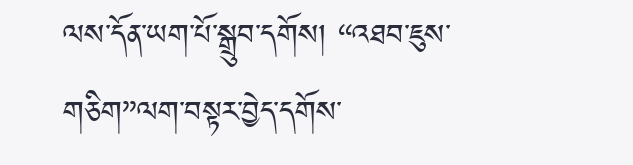ལས་དོན་ཡག་པོ་སྒྲུབ་དགོས། “འཐབ་ཇུས་གཅིག”ལག་བསྟར་བྱེད་དགོས་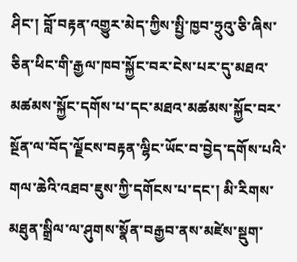ཤིང་། བློ་བརྟན་འགྱུར་མེད་ཀྱིས་སྤྱི་ཁྱབ་ཧྲུའུ་ཅི་ཞིས་ཅིན་ཕིང་གི་རྒྱལ་ཁབ་སྐྱོང་བར་ངེས་པར་དུ་མཐའ་མཚམས་སྐྱོང་དགོས་པ་དང་མཐའ་མཚམས་སྐྱོང་བར་སྔོན་ལ་བོད་ལྗོངས་བརྟན་ལྷིང་ཡོང་བ་བྱེད་དགོས་པའི་གལ་ཆེའི་འཐབ་ཇུས་ཀྱི་དགོངས་པ་དང་། མི་རིགས་མཐུན་སྒྲིལ་ལ་ཤུགས་སྣོན་བརྒྱབ་ནས་མཛེས་སྡུག་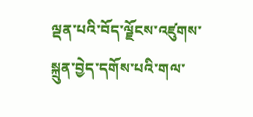ལྡན་པའི་བོད་ལྗོངས་འཛུགས་སྐྲུན་བྱེད་དགོས་པའི་གལ་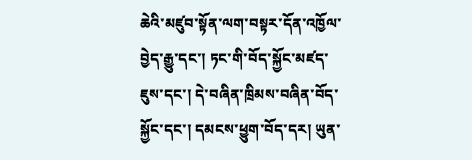ཆེའི་མཛུབ་སྟོན་ལག་བསྟར་དོན་འཁྱོལ་བྱེད་རྒྱུ་དང་། ཏང་གི་བོད་སྐྱོང་མཛད་ཇུས་དང་། དེ་བཞིན་ཁྲིམས་བཞིན་བོད་སྐྱོང་དང་། དམངས་ཕྱུག་བོད་དར། ཡུན་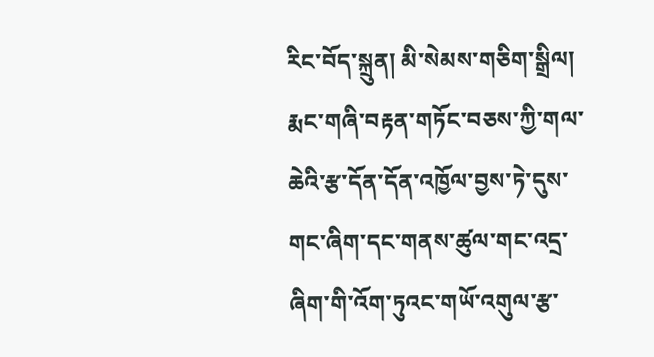རིང་བོད་སྐྲུན། མི་སེམས་གཅིག་སྒྲིལ། རྨང་གཞི་བརྟན་གཏོང་བཅས་ཀྱི་གལ་ཆེའི་རྩ་དོན་དོན་འཁྱོལ་བྱས་ཏེ་དུས་གང་ཞིག་དང་གནས་ཚུལ་གང་འདྲ་ཞིག་གི་འོག་ཏུའང་གཡོ་འགུལ་རྩ་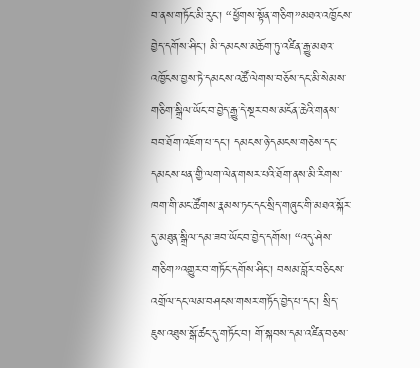བ་ནས་གཏོང་མི་རུང་། “ཕྱོགས་སྟོན་གཅིག”མཐའ་འཁྱོངས་བྱེད་དགོས་ཤིང་། མི་དམངས་མཆོག་ཏུ་འཛིན་རྒྱུ་མཐའ་འཁྱོངས་བྱས་ཏེ་དམངས་འཚོ་ལེགས་བཅོས་དང་མི་སེམས་གཅིག་སྒྲིལ་ཡོང་བ་བྱེད་རྒྱུ་དེ་སྔར་བས་མངོན་ཆེའི་གནས་བབ་ཐོག་འཇོག་པ་དང་། དམངས་ཉེ་དམངས་གཅེས་དང་དམངས་ཕན་གྱི་ལག་ལེན་གསར་པའི་ཐོག་ནས་མི་རིགས་ཁག་གི་མང་ཚོགས་རྣམས་ཏང་དང་སྲིད་གཞུང་གི་མཐའ་སྐོར་དུ་མཐུན་སྒྲིལ་དམ་ཟབ་ཡོང་བ་བྱེད་དགོས། “འདུ་ཤེས་གཅིག”འགྱུར་བ་གཏོང་དགོས་ཤིང་། བསམ་བློར་བཅིངས་འགྲོལ་དང་ལམ་བཤངས་གསར་གཏོད་བྱེད་པ་དང་། སྲིད་ཇུས་འཐུས་སྒོ་ཚང་དུ་གཏོང་བ། གོ་སྐབས་དམ་འཛིན་བཅས་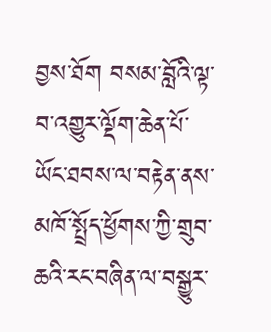བྱས་ཐོག བསམ་བློའི་ལྟ་བ་འགྱུར་ལྡོག་ཆེན་པོ་ཡོང་ཐབས་ལ་བརྟེན་ནས་མཁོ་སྤྲོད་ཕྱོགས་ཀྱི་གྲུབ་ཆའི་རང་བཞིན་ལ་བསྒྱུར་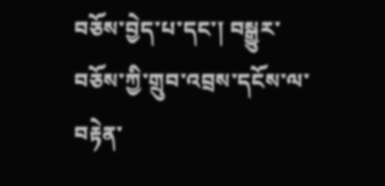བཅོས་བྱེད་པ་དང་། བསྒྱུར་བཅོས་ཀྱི་གྲུབ་འབྲས་དངོས་ལ་བརྟེན་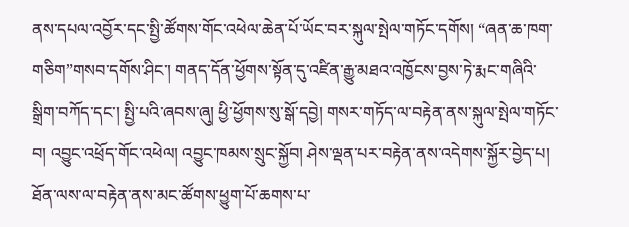ནས་དཔལ་འབྱོར་དང་སྤྱི་ཚོགས་གོང་འཕེལ་ཆེན་པོ་ཡོང་བར་སྐུལ་སྤེལ་གཏོང་དགོས། “ཞན་ཆ་ཁག་གཅིག”གསབ་དགོས་ཤིང་། གནད་དོན་ཕྱོགས་སྟོན་དུ་འཛིན་རྒྱུ་མཐའ་འཁྱོངས་བྱས་ཏེ་རྨང་གཞིའི་སྒྲིག་བཀོད་དང་། སྤྱི་པའི་ཞབས་ཞུ། ཕྱི་ཕྱོགས་སུ་སྒོ་དབྱེ། གསར་གཏོད་ལ་བརྟེན་ནས་སྐུལ་སྤེལ་གཏོང་བ། འབྱུང་འཕྲོད་གོང་འཕེལ། འབྱུང་ཁམས་སྲུང་སྐྱོབ། ཤེས་ལྡན་པར་བརྟེན་ནས་འདེགས་སྐྱོར་བྱེད་པ། ཐོན་ལས་ལ་བརྟེན་ནས་མང་ཚོགས་ཕྱུག་པོ་ཆགས་པ་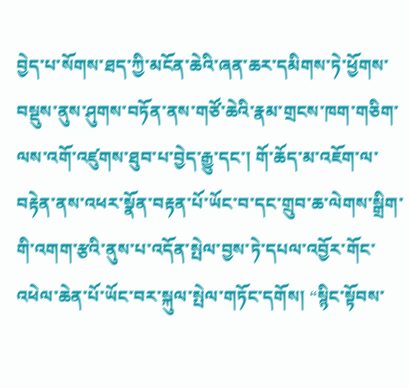བྱེད་པ་སོགས་ཐད་ཀྱི་མངོན་ཆེའི་ཞན་ཆར་དམིགས་ཏེ་ཕྱོགས་བསྡུས་ནུས་ཤུགས་བཏོན་ནས་གཙོ་ཆེའི་རྣམ་གྲངས་ཁག་གཅིག་ལས་འགོ་འཛུགས་ཐུབ་པ་བྱེད་རྒྱུ་དང་། གོ་ཆོད་མ་འཇོག་ལ་བརྟེན་ནས་འཕར་སྣོན་བརྟན་པོ་ཡོང་བ་དང་གྲུབ་ཆ་ལེགས་སྒྲིག་གི་འགག་རྩའི་ནུས་པ་འདོན་སྤེལ་བྱས་ཏེ་དཔལ་འབྱོར་གོང་འཕེལ་ཆེན་པོ་ཡོང་བར་སྐུལ་སྤེལ་གཏོང་དགོས། “སྙིང་སྟོབས་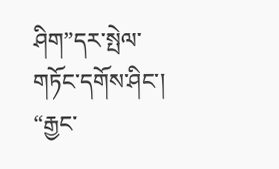ཤིག”དར་སྤེལ་གཏོང་དགོས་ཤིང་། “རྒྱང་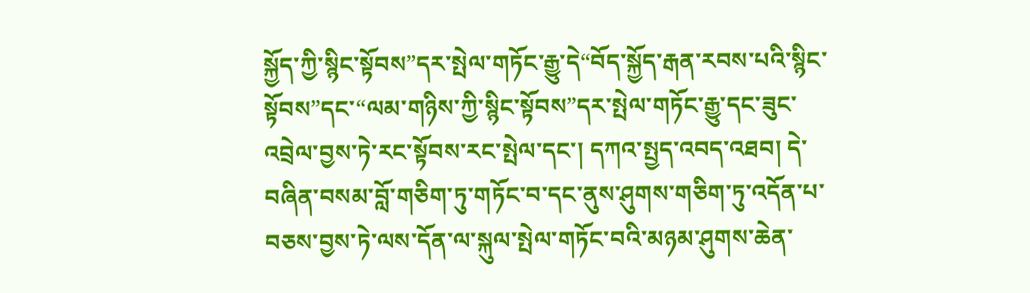སྐྱོད་ཀྱི་སྙིང་སྟོབས”དར་སྤེལ་གཏོང་རྒྱུ་དེ“བོད་སྐྱོད་རྒན་རབས་པའི་སྙིང་སྟོབས”དང་“ལམ་གཉིས་ཀྱི་སྙིང་སྟོབས”དར་སྤེལ་གཏོང་རྒྱུ་དང་ཟུང་འབྲེལ་བྱས་ཏེ་རང་སྟོབས་རང་སྤེལ་དང་། དཀའ་སྤྱད་འབད་འཐབ། དེ་བཞིན་བསམ་བློ་གཅིག་ཏུ་གཏོང་བ་དང་ནུས་ཤུགས་གཅིག་ཏུ་འདོན་པ་བཅས་བྱས་ཏེ་ལས་དོན་ལ་སྐུལ་སྤེལ་གཏོང་བའི་མཉམ་ཤུགས་ཆེན་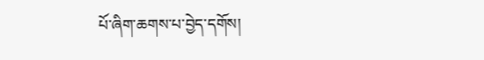པོ་ཞིག་ཆགས་པ་བྱེད་དགོས།